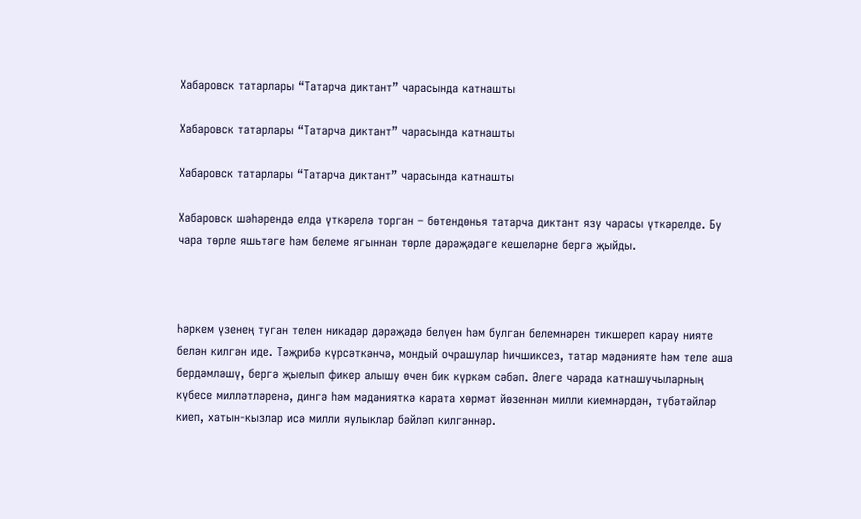Хабаровск татарлары “Татарча диктант” чарасында катнашты

Хабаровск татарлары “Татарча диктант” чарасында катнашты

Хабаровск татарлары “Татарча диктант” чарасында катнашты

Хабаровск шәһәрендә елда үткәрелә торган – бөтендөнья татарча диктант язу чарасы үткәрелде. Бу чара төрле яшьтәге һәм белеме ягыннан төрле дәрәҗәдәге кешеләрне бергә җыйды.



Һәркем үзенең туган телен никадәр дәрәҗәдә белүен һәм булган белемнәрен тикшереп карау нияте белән килгән иде. Тәҗрибә күрсәткәнчә, мондый очрашулар һичшиксез, татар мәдәнияте һәм теле аша бердәмләшү, бергә җыелып фикер алышу өчен бик күркәм сәбәп. Әлеге чарада катнашучыларның күбесе милләтләренә, дингә һәм мәдәнияткә карата хөрмәт йөзеннән милли киемнәрдән, түбәтәйләр киеп, хатын-кызлар исә милли яулыклар бәйләп килгәннәр.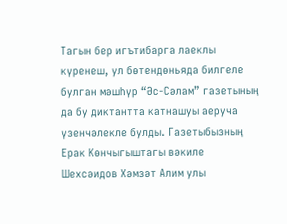Тагын бер игътибарга лаеклы күренеш, ул бөтендөньяда билгеле булган мәшһүр “Әс-Сәлам” газетының да бу диктантта катнашуы аеруча үзенчәлекле булды. Газетыбызның Ерак Көнчыгыштагы вәкиле Шехсәидов Хәмзәт Алим улы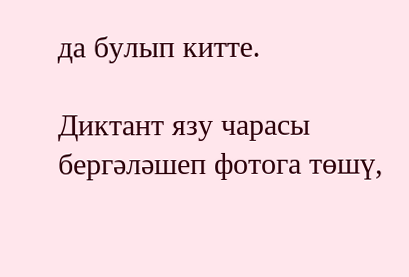да булып китте.

Диктант язу чарасы бергәләшеп фотога төшү,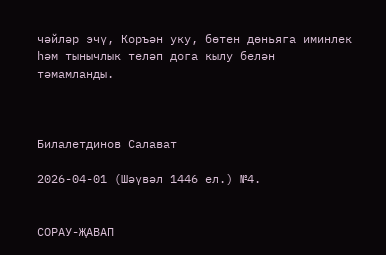чәйләр эчү, Коръән уку, бөтен дөньяга иминлек һәм тынычлык теләп дога кылу белән тәмамланды.



Билалетдинов Салават

2026-04-01 (Шәүвәл 1446 ел.) №4.


СОРАУ-ҖАВАП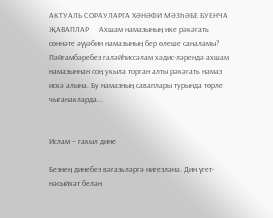АКТУАЛЬ СОРАУЛАРГА ХӘНӘФИ МӘЗҺӘБЕ БУЕНЧА ҖАВАПЛАР     Ахшам намазының ике рәкәгать сөннәте әүүәбин намазының бер өлеше саналамы? Пәйгамбәребез галәйһиссәлам хәдис-ләрендә ахшам намазыннан соң укыла торган алты рәкәгать намаз искә алына. Бу намазның саваплары турында төрле чыганакларда...


Ислам – гакыл дине

Безнең динебез вәгазьләргә нигезләнә. Дин үгет-нәсыйхәт белән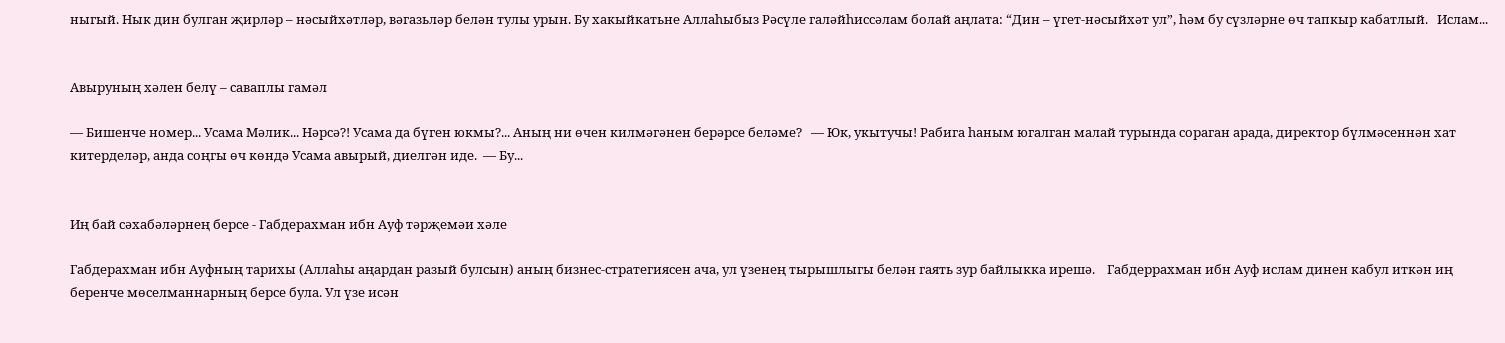ныгый. Нык дин булган җирләр – нәсыйхәтләр, вәгазьләр белән тулы урын. Бу хакыйкатьне Аллаһыбыз Рәсүле галәйһиссәлам болай аңлата: “Дин – үгет-нәсыйхәт ул”, һәм бу сүзләрне өч тапкыр кабатлый.   Ислам...


Авыруның хәлен белү – саваплы гамәл

— Бишенче номер... Усама Мәлик... Нәрсә?! Усама да бүген юкмы?... Аның ни өчен килмәгәнен берәрсе беләме?   — Юк, укытучы! Рабига һаным югалган малай турында сораган арада, директор бүлмәсеннән хат китерделәр, анда соңгы өч көндә Усама авырый, диелгән иде.  — Бу...


Иң бай сәхабәләрнең берсе - Габдерахман ибн Ауф тәрҗемәи хәле

Габдерахман ибн Ауфның тарихы (Аллаһы аңардан разый булсын) аның бизнес-стратегиясен ача, ул үзенең тырышлыгы белән гаять зур байлыкка ирешә.    Габдеррахман ибн Ауф ислам динен кабул иткән иң беренче мөселманнарның берсе була. Ул үзе исән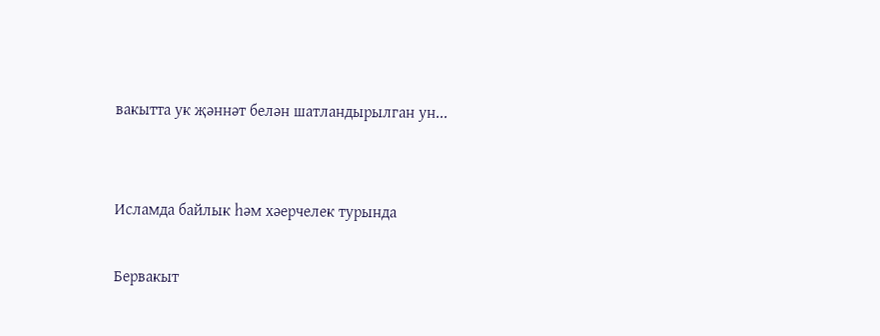вакытта ук җәннәт белән шатландырылган ун...


Исламда байлык һәм хәерчелек турында

Бервакыт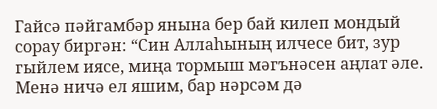Гайсә пәйгамбәр янына бер бай килеп мондый сорау биргән: “Син Аллаһының илчесе бит, зур гыйлем иясе, миңа тормыш мәгънәсен аңлат әле. Менә ничә ел яшим, бар нәрсәм дә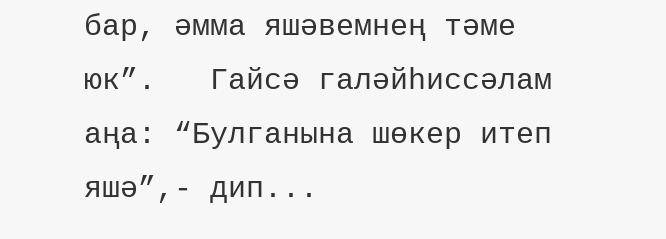бар, әмма яшәвемнең тәме юк”.   Гайсә галәйһиссәлам аңа: “Булганына шөкер итеп яшә”,- дип...